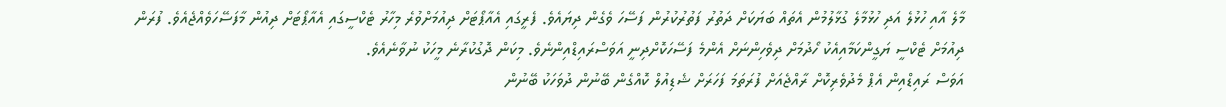މާލެ އާއި ހުޅުލެ އަދި ހުޅުމާލެ ގުޅާލުމުން އެތައް ބަޔަކަށް ދަތުރު ފަތުރުކުރުން ފަސޭހަ ވެގެން ދިޔައެވެ. ފެރީގައި އެއާޕޯޓަށް ދިއުމަށްވުރެ މިހާރު ޓެކްސީގައި އެއާޕޯޓަށް ދިއުން މާފަސޭހަވެއްޖެއެވެ. ފުރަން ދިއުމަށް ޓެކްސީ ޔަގީންކަމާއިއެކު ހޯދުމަށް ދިވެހިންނަށް އެންމެ ފަސޭހަކޮށްދިނީ އަވަސްރައިޑްއިންނެވެ. މިކަން ދޮގުކުރާނެ މީހަކު ނުވާނެއެވެ.
އަވަސް ރައިޑްއިން އެޕް މެދުވެރިކޮށް ރާއްޖެއަށް ފުރަތަމަ ފަހަރަށް ޝެޑިއުލް ކޮއްގެން ބޭނުން ދުވަހަކު ބޭނުން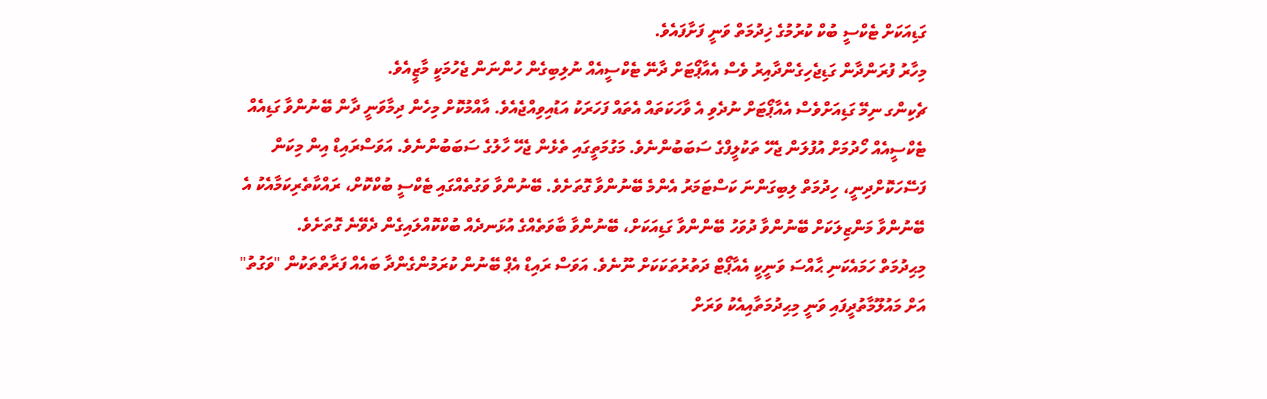ގަޑިއަކަށް ޓެކްސީ ބުކް ކުރުމުގެ ޚިދުމަތް ވަނީ ފަށާފައެވެ.
މިހާރު ފުރަންދާން ގަޑިޖެހިގެންދާއިރު ވެސް އެއާޕޯޓަށް ދާނޭ ޓެކްސީއެއް ނުލިބިގެން ހުންނަން ޖެހުމަކީ މާޒީއެވެ.
ޗެކިންގ ނިމޭ ގަޑިއަށްވެސް އެއާޕޯޓަށް ނުދެވި އެ ވާހަކަތައް އެތައް ފަހަރަކު އަޑުއިވިއްޖެއެވެ. އާއްމުކޮށް މިހެން ދިމާވަނީ ދާން ބޭނުންވާ ގަޑިއެއް ޓެކްސީއެއް ހޯދުމަށް އުފުލަން ޖެހޭ ތަކުލީފްގެ ސަބަބުންނެވެ. މަގުމަތީގައި ތެޅެން ޖެހޭ ހާލުގެ ސަބަބުންނެވެ. އަވަސްރައިޑް އިން މިކަން ފަސޭހަކޮށްދިނީ، ހިދުމަތް ލިބިގަންނަ ކަސްޓަމަރު އެންމެ ބޭނުންވާ ގޮތަށެވެ. ބޭނުންވާ ވަގުތެއްގައި ޓެކްސީ ބުކްކޮށް، ރައްކާތެރިކަމާއެކު އެ ބޭނުންވާ މަންޒިލަކަށް ބޭނުންވާ ދުވަހު ބޭންންވާ ގަޑިއަކަށް، ބޭނުންވާ ބާވަތެއްގެ އުޅަނދެއް ބުކްކޮއްލައިގެން ދެވޭނެ ގޮތަށެވެ.
މިޙިދުމަތް ހަމައެކަނި ޙާއްސަ ވަނީކީ އެއާޕޯޓް ދަތުރުތަކަކަށް ނޫނެވެ. އަވަސް ރައިޑް އެޕް ބޭނުން ކުރަމުންގެންދާ ބައެއް ފަރާތްތަކުން "ވަގުތު" އަށް މައުލޫމާތުދީފައި ވަނީ މިޙިދުމަތާއިއެކު ވަރަށް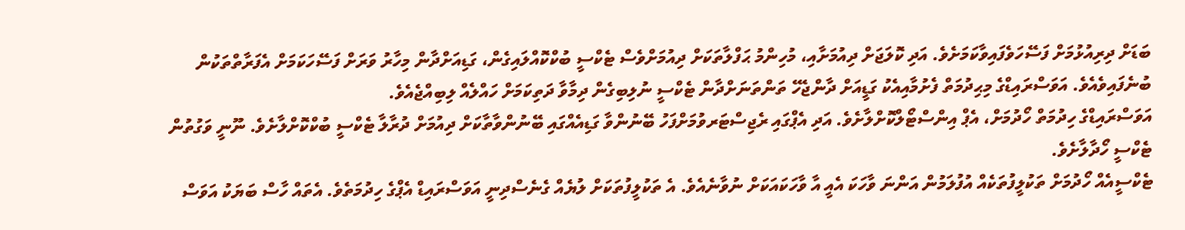ބަޑަށް ދިރިއުޅުމަށް ފަސޭހަވެފައިވާކަމަށެވެ. އަދި ކޮލަޖަށް ދިއުމަށާއި، މުހިންމު ޙަފްލާތަކަށް ދިއުމަށްވެސް ޓެކްސީ ބުކްކޮއްލައިގެން، ގަޑިއަށްދާން މިހާރު ވަރަށް ފަސޭހަކަމަށް އެފަރާތްތަކުން ބުނެފައިވެއެވެ. އަވަސްރައިޑްގެ މިޙިދުމަތް ފެށުމާއިއެކު ގަޑީއަށް ދާންޖެހޭ ތަންތަނަށްދާން ޓެކްސީ ނުލިބިގެން ދިމާވާ ދަތިކަމަށް ހައްލެއް ލިބިއްޖެއެވެ.
އަވަސްރައިޑްގެ ހިދުމަތް ހޯދުމަށް، އެޕް އިންސްޓޯލްކޮށްލާށެވެ. އަދި އެޕްގައި ރެޖިސްޓަރވުމަށްފަހު ބޭނުންވާ ގަޑިއެއްގައި ބޭނުންވާތާކަށް ދިއުމަށް ދުރާލާ ޓެކްސީ ބުކްކޮށްލާށެވެ. ނޫނީ ވަގުތުން ޓެކްސީ ހޯދާލާށެވެ.
ޓެކްސީއެއް ހޯދުމަށް ތަކުލީފުތަކެއް އުފުލަމުން އަންނަ ވާހަކަ އެއީ އާ ވާހަކައަކަށް ނުވާނެއެވެ. އެ ތަކުލީފުތަކަށް ލުޔެއް ގެނެސްދިނީ އަވަސްރައިޑް އެޕްގެ ހިދުމަތެވެ. އެތައް ހާސް ބަޔަކު އަވަސް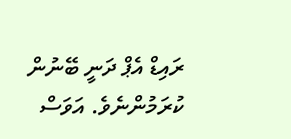ރައިޑް އެޕް ދަނީ ބޭނުން ކުރަމުންނެވެ. އަވަސް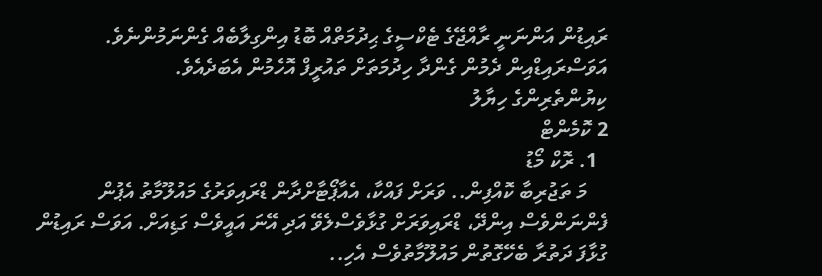ރައިޑުން އަންނަނީ ރާއްޖޭގެ ޓެކްސީގެ ޙިދުމަތްއް ބޮޑު އިންގިލާބެއް ގެންނަމުންނެވެ. އަވަސްރައިޑްއިން ދެމުން ގެންދާ ހިދުމަތަށް ތައުރީފް އޮހެމުން އެބަދެއެވެ.
ކިޔުންތެރިންގެ ހިޔާލު
2 ކޮމެންޓް
  1. ރޮކް މޯޑު
    މަ ތަޖުރިބާ ކޮއްފިން.. ވަރަށް ފައްކާ، އެއާޕޯޓާށްދާން ޑްރައިވަރުގެ މައުލޫމާތު އެޕުން ފެންނަންވެސް އިންދޭ، ޑްރައިވަރަށް ގުޅާވެސްލެވޭ އަދި އޭނަ އައީވެސް ގަޑިއަށް. އަވަސް ރައިޑުން ގުޅާފަ ދަތުރާ ބެހޭގޮތުން މައުލޫމާތުވެސް އެހި..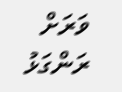ވަރަށް ރަންގަޅު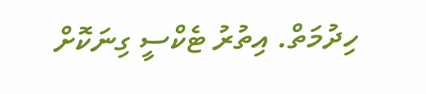ހިދުމަތް. އިތުރު ޓެކްސީ ގިނަކޮށް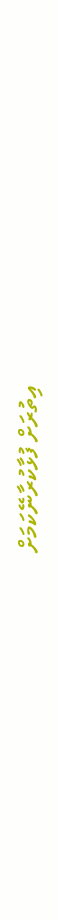އިތުރަށް ފުޅާކުރާނޭކަމަށް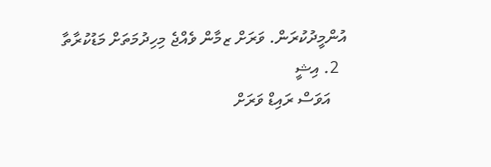އުންމީދުކުރަން. ވަރަށް ޒމާން ވެއްޖެ މިހިދުމަތަށް މަޑުކުރާތާ
  2. އިޝީ
    އަވަސް ރައިޑް ވަރަށް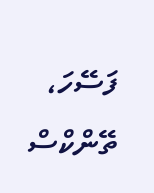ފަސޭހަ، ތޭންކްސް